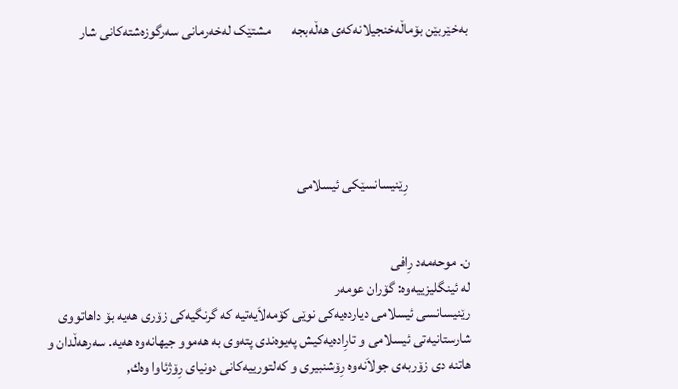به‌خێربێن بۆماڵه‌خنجیلانه‌که‌ی هه‌ڵه‌بجه‌       مشتێک له‌خه‌رمانی سه‌رگوزه‌شته‌کانی شار





                     رِێنیسانسێكى ئیسلامى


ن. موحه‌مه‌د رِافى
له‌ ئینگلیزییه‌وه‌: گۆران عومه‌ر
رێنیسانسى ئیسلامى دیارده‌یه‌كى نوێى كۆمه‌لاَیه‌تیه‌ كه‌ گرنگیه‌كى زۆرى هه‌یه‌ بۆ داهاتووى شارستانیه‌تى ئیسلامى و تارِاده‌یه‌كیش په‌یوه‌ندى پته‌وى به‌ هه‌موو جیهانه‌وه‌ هه‌یه‌. سه‌رهه‌ڵدان و هاتنه‌ دى زۆربه‌ى جولاَنه‌وه‌ رِۆشنبیرى و كه‌لتورییه‌كانى دونیاى رِۆژئاوا وه‌ك,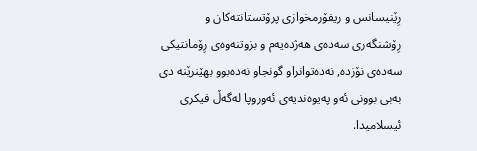رِێنیسانس و ریفۆرمخوازى پرۆتستانته‌كان و رِۆشنگه‌رى سه‌ده‌ى هه‌ژده‌یه‌م و بزوتنه‌وه‌ى رِۆمانتیكى سه‌ده‌ى نۆزده‌, نه‌ده‌توانراو گونجاو نه‌ده‌بوو بهێنرێنه‌ دى به‌بى بوونى ئه‌و په‌یوه‌ندیه‌ى ئه‌وروپا له‌گه‌ڵ فیكرى ئیسلامیدا.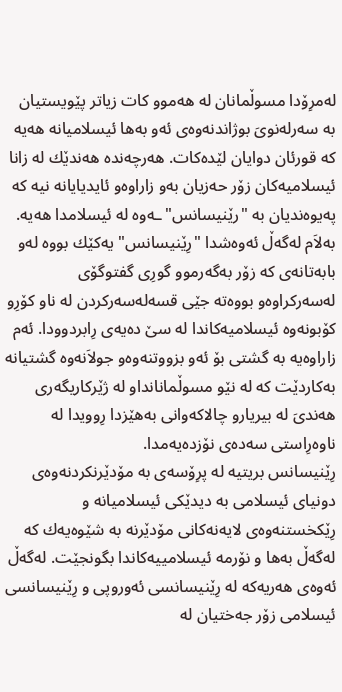له‌مرِۆدا مسوڵمانان له‌ هه‌موو كات زیاتر پێویستیان به‌ سه‌رله‌نوىَ بوژاندنه‌وه‌ى ئه‌و به‌ها ئیسلامیانه‌ هه‌یه‌ كه‌ قورئان دوایان لێده‌كات. هه‌رچه‌نده‌ هه‌ندێك له‌ زانا ئیسلامیه‌كان زۆر حه‌زیان به‌و زاراوه‌و ئایدیایانه‌ نیه‌ كه‌ په‌یوه‌ندیان به‌ "رێنیسانس"ـه‌وه‌ له‌ ئیسلامدا هه‌یه‌. به‌لاَم له‌گه‌ڵ ئه‌وه‌شدا "رِێنیسانس" یه‌كێك بووه‌ له‌و بابه‌تانه‌ى كه‌ زۆر به‌گه‌رموو گورِى گفتوگۆى له‌سه‌ركراوه‌و بووه‌ته‌ جێى قسه‌له‌سه‌ركردن له‌ ناو كۆرِو كۆبونه‌وه‌ ئیسلامیه‌كاندا له‌ سێ ده‌یه‌ى رِابردوودا. ئه‌م زاراوه‌یه‌ به‌ گشتى بۆ ئه‌و بزووتنه‌وه‌و جولاَنه‌وه‌ گشتیانه‌ به‌كاردێت كه‌ له‌ نێو مسوڵمانانداو له‌ ژێركاریگه‌رى هه‌ندىَ له‌ بیریارو چالاكه‌وانى به‌هێزدا رِوویدا له‌ ناوه‌رِاستى سه‌ده‌ى نۆزده‌یه‌مدا.
رِێنیسانس بریتیه‌ له‌ پرِۆسه‌ی به‌ مۆدێرنكردنه‌وه‌ى دونیاى ئیسلامى به‌ دیدێكى ئیسلامیانه‌ و رِێكخستنه‌وه‌ى لایه‌نه‌كانى مۆدێرنه‌ به‌ شێوه‌یه‌ك كه‌ له‌گه‌ڵ به‌ها و نۆرمه‌ ئیسلامییه‌كاندا بگونجێت. له‌گه‌ڵ ئه‌وه‌ى هه‌ریه‌كه‌ له‌ رِێنیسانسى ئه‌وروپى و رِێنیسانسى ئیسلامى زۆر جه‌ختیان له‌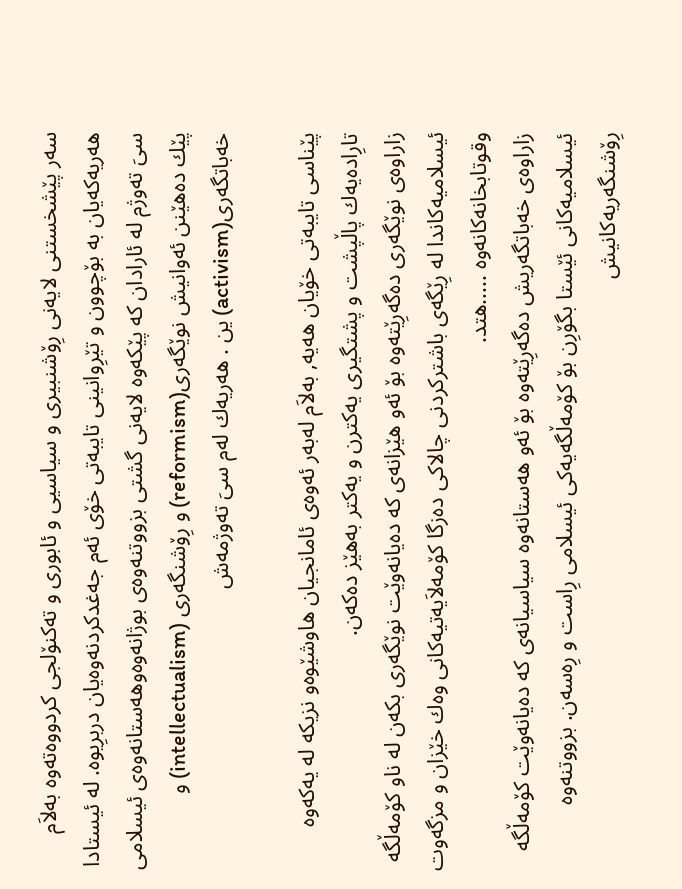سه‌ر پێشخستنى لایه‌نى رِۆشنبیرى و سیاسیى و ئابورى و ته‌كنۆلجی كردووه‌ته‌وه‌ به‌لاَم
هه‌ریه‌كه‌یان به‌ بۆچوون و تێرِوانینى تایبه‌تى خۆى ئه‌م جه‌غدكردنه‌وه‌یان دربرِیوه‌. له‌ ئیستادا سىَ ته‌وژم له‌ ئارادان كه‌ پێكه‌وه‌ لایه‌نى گشتى بزووتنه‌وه‌ى بوژانه‌وه‌وهه‌ستانه‌وه‌ى ئیسلامى پێك ده‌هێنن ئه‌وانیش نوێگه‌رى(reformism) و رِۆشنگه‌رى (intellectualism) و خه‌باتگه‌رى(activism) ین . هه‌ریه‌ك له‌م سىَ ته‌وژمه‌ش

پێناسى تایبه‌تى خۆیان هه‌یه‌, به‌لاَم له‌به‌ر ئه‌وه‌ى ئامانجیان هاوشێوه‌و نزیكه‌ له‌ یه‌كه‌وه‌ تارِاده‌یه‌ك پاڵپشت و پشتگیرى یه‌كترن و یه‌كتر به‌هێز ده‌كه‌ن.
زاراوه‌ى نوێگه‌رى ده‌گه‌رِێته‌وه‌ بۆ ئه‌و هێزانه‌ى كه‌ ده‌یانه‌وێت نوێگه‌رى بكه‌ن له‌ ناو كۆمه‌ڵگه‌ ئیسلامیه‌كاندا له‌ رِێگه‌ى باشتركردنى چالاكى ده‌زگا كۆمه‌لاَیه‌تیه‌كانى وه‌ك خێزان و مزگه‌وت وقوتابخانه‌كانه‌وه‌ .....هتد.
زاراوه‌ى خه‌باتگه‌ریش ده‌گه‌رِێته‌وه‌ بۆ ئه‌و هه‌ستانه‌وه‌ سیاسیانه‌ى كه‌ ده‌یانه‌وێت كۆمه‌ڵگه‌ ئیسلامیه‌كانى ئێستا بگۆرِن بۆ كۆمه‌ڵگه‌یه‌كى ئیسلامى رِاست و رِه‌سه‌ن. بزووتنه‌وه‌ رِۆشنگه‌ریه‌كانیش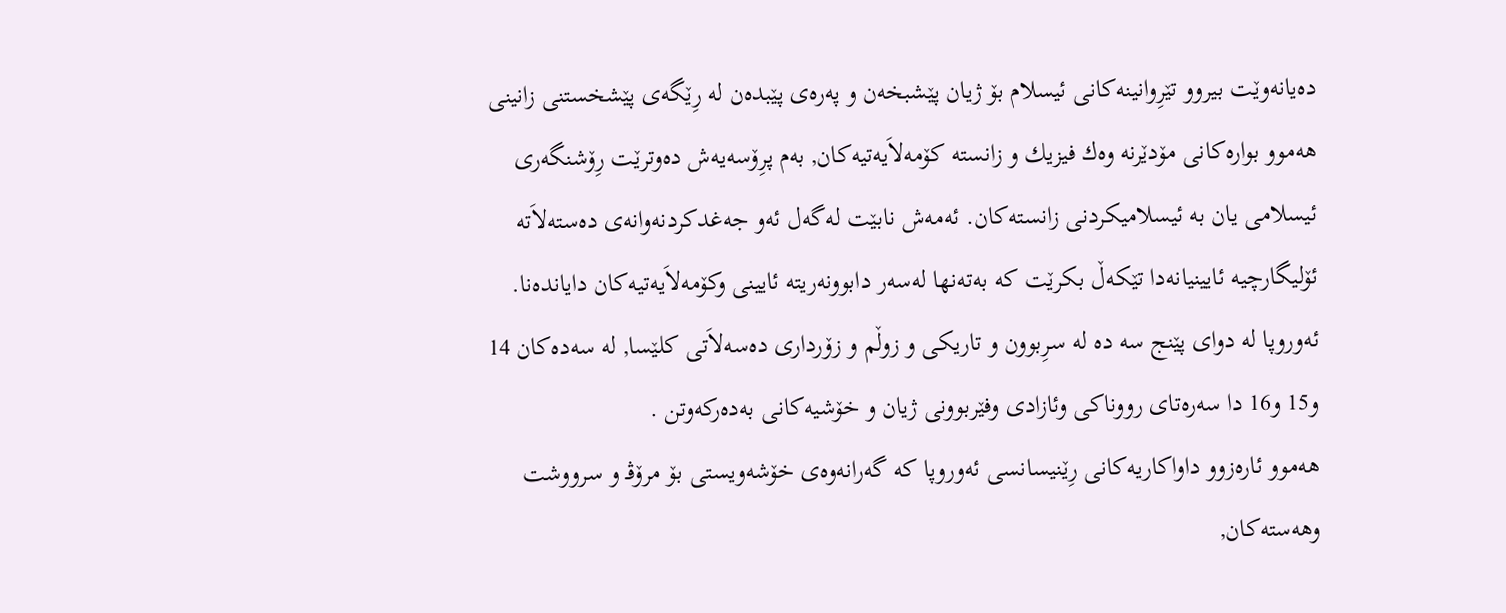ده‌یانه‌وێت بیروو تێرِوانینه‌كانى ئیسلام بۆ ژیان پێشبخه‌ن و په‌ره‌ى پێبده‌ن له‌ رِێگه‌ى پێشخستنى زانینى هه‌موو بواره‌كانى مۆدێرنه‌ وه‌ك فیزیك و زانسته‌ كۆمه‌لاَیه‌تیه‌كان, به‌م پرِۆسه‌یه‌ش ده‌وترێت رِۆشنگه‌رى ئیسلامى یان به‌ ئیسلامیكردنى زانسته‌كان. ئه‌مه‌ش نابێت له‌گه‌ل ئه‌و جه‌غدكردنه‌وانه‌ى ده‌سته‌لاَته‌ ئۆلیگارچیه‌ ئایینیانه‌دا تێكه‌ڵ بكرێت كه‌ به‌ته‌نها له‌سه‌ر دابوونه‌ریته‌ ئایینى وكۆمه‌لاَیه‌تیه‌كان دایانده‌نا. ئه‌وروپا له‌ دواى پێنج سه‌ ده‌ له‌ سرِبوون و تاریكى و زوڵم و زۆردارى ده‌سه‌لاَتى كلێسا, له‌ سه‌ده‌كان 14 و15 و16 دا سه‌ره‌تاى رووناكى وئازادى وفێربوونى ژیان و خۆشیه‌كانى به‌ده‌ركه‌وتن .
هه‌موو ئاره‌زوو داواكاریه‌كانى رِێنیسانسى ئه‌وروپا كه‌ گه‌رانه‌وه‌ى خۆشه‌ویستى بۆ مرۆڤـ و سرووشت وهه‌سته‌كان,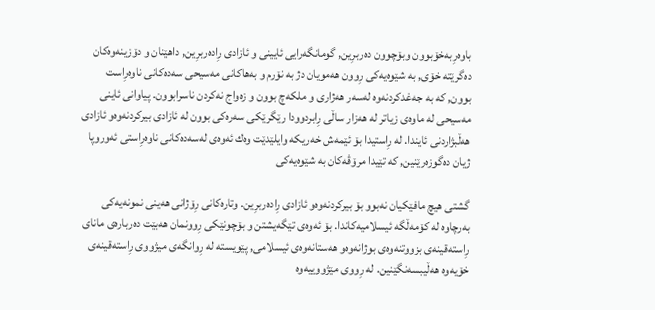باوه‌رِبه‌خۆبوون وبۆچوون ده‌ربرِین, گومانگه‌رایی ئایینى و ئازادی رِاده‌ربرِین, داهێنان و دۆزینه‌وه‌كان ده‌گرێته‌ خۆى, به‌ شێوه‌یه‌كى رِوون هه‌مویان دژ به‌ نۆرم و به‌هاكانى مه‌سیحى سه‌ده‌كانى ناوه‌رِاست بوون, كه‌ به‌ جه‌غدكردنه‌وه‌ له‌سه‌ر هه‌ژارى و ملكه‌چ بوون و زه‌واج نه‌كردن ناسرابوون. پیاوانى ئاینى مه‌سیحى له‌ ماوه‌ى زیاتر له‌ هه‌زار ساڵى رِابردوودا رێگرێكى سه‌ره‌كى بوون له‌ ئازادى بیركردنه‌وه‌و ئازادى هه‌ڵبژاردنى ئایندا. له‌ رِاستیدا بۆ ئێمه‌ش خه‌ریكه‌ وایلێدێت وه‌ك ئه‌وه‌ى له‌سه‌ده‌كانى ناوه‌رِاستى ئه‌وروپا ژیان ده‌گوزه‌رێنین, كه‌ تێیدا مرۆڤه‌كان به‌ شێوه‌یه‌كى

گشتى هیچ مافێكیان نه‌بوو بۆ بیركردنه‌وه‌و ئازادى رِاده‌ربرِین. وتاره‌كانى رِۆژانى هه‌ینى نمونه‌یه‌كى به‌رچاوه‌ له‌ كۆمه‌ڵگه‌ ئیسلامیه‌كاندا. بۆ ئه‌وه‌ى تێگه‌یشتن و بۆچونێكى رِوونمان هه‌بێت ده‌رباره‌ى ماناى رِاسته‌قینه‌ى بزووتنه‌وه‌ى بوژانه‌وه‌و هه‌ستانه‌وه‌ى ئیسلامى, پێویسته‌ له‌ رِوانگه‌ى میژووی رِاسته‌قینه‌ى خۆیه‌وه‌ هه‌ڵیبسه‌نگێنین. له‌ رِووى مێژووییه‌وه‌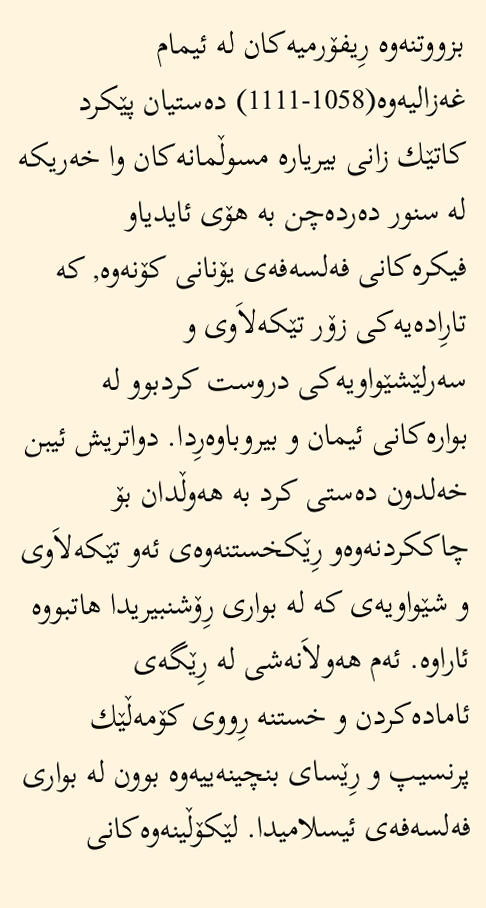بزووتنه‌وه‌ رِیفۆرمیه‌كان له‌ ئیمام غه‌زالیه‌وه‌(1058-1111) ده‌ستیان پێكرد كاتێك زانى بیریاره‌ مسوڵمانه‌كان وا خه‌ریكه‌ له‌ سنور ده‌رده‌چن به‌ هۆى ئایدیاو فیكره‌كانى فه‌لسه‌فه‌ى یۆنانى كۆنه‌وه‌, كه‌ تارِاده‌یه‌كى زۆر تێكه‌لاَوى و سه‌رلێشێواویه‌كى دروست كردبوو له‌ بواره‌كانى ئیمان و بیروباوه‌رِدا. دواتریش ئیبن خه‌لدون ده‌ستى كرد به‌ هه‌وڵدان بۆ چاككردنه‌وه‌و رِێكخستنه‌وه‌ى ئه‌و تێكه‌لاَوى و شێواویه‌ى كه‌ له‌ بوارى رِۆشنبیریدا هاتبووه‌ ئاراوه‌. ئه‌م هه‌ولاَنه‌شى له‌ رِێگه‌ى ئاماده‌كردن و خستنه‌ رِووى كۆمه‌ڵێك پرنسیپ و رِێساى بنچینه‌ییه‌وه‌ بوون له‌ بوارى فه‌لسه‌فه‌ى ئیسلامیدا. لێكۆڵینه‌وه‌كانى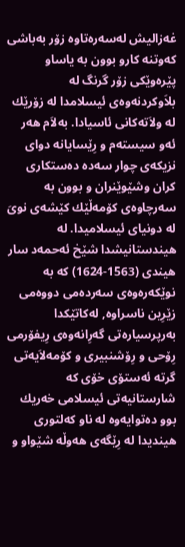غه‌زالیش له‌سه‌ره‌تاوه‌ زۆر به‌باشى كه‌وتنه‌ كارو بوون به‌ یاساو پێره‌وێكى زۆر گرنگ له‌ بلاَوكردنه‌وه‌ى ئیسلامدا له‌ زۆرێك له‌ ولاَته‌كانى ئاسیادا. به‌لاَم هه‌ر ئه‌و سیسته‌م و رِێسایانه‌ دواى نزیكه‌ى چوار سه‌ده‌ ده‌ستكارى كران وشێوێنران و بوون به‌ سه‌رچاوه‌ى كۆمه‌ڵێك كێشه‌ى نوىَ له‌ دونیاى ئیسلامیدا. له‌ هیندستانیشدا شێخ ئه‌حمه‌د سار هیندى (1563-1624) كه‌ به‌ نوێكه‌ره‌وه‌ى سه‌رده‌مى دووه‌مى زێرِین ناسراوه‌, له‌كاتێكدا به‌رپرسیاره‌تى گه‌رِانه‌وه‌ى رِیفۆرمى رِۆحى و رِۆشنبیرى و كۆمه‌لاَیه‌تى گرته‌ ئه‌ستۆى خۆى كه‌ شارستانیه‌تى ئیسلامى خه‌ریك بوو ده‌توایه‌وه‌ له‌ ناو كه‌لتورى هیندیدا له‌ رِێگه‌ى هه‌وڵه‌ شێواو و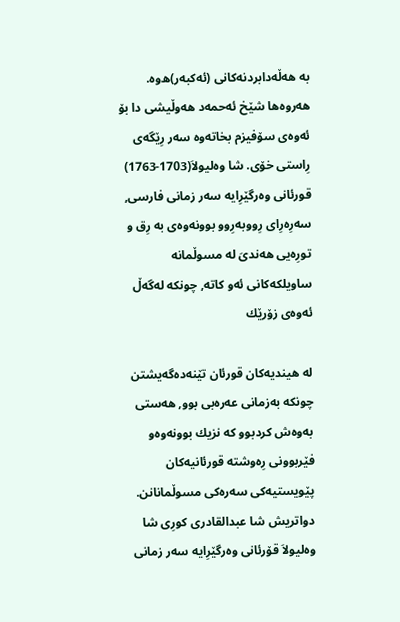به‌ هه‌ڵه‌دابردنه‌كانى (ئه‌كبه‌ر)ه‌وه‌. هه‌روه‌ها شێخ ئه‌حمه‌د هه‌وڵیشى دا بۆ ئه‌وه‌ى سۆفیزم بخاته‌وه‌ سه‌ر رِێگه‌ى رِاستى خۆى. شا وه‌لیولاَ(1703-1763) قورئانى وه‌رگێرِایه‌ سه‌ر زمانى فارسى, سه‌رِه‌رِاى رِووبه‌رِوو بوونه‌وه‌ى به‌ رِق و تورِه‌یی هه‌ندىَ له‌ مسوڵمانه‌ ساویلكه‌كانى ئه‌و كاته‌, چونكه‌ له‌گه‌ڵ ئه‌وه‌ى زۆرێك

له‌ هیندیه‌كان قورئان تێنه‌ده‌گه‌یشتن چونكه‌ به‌زمانى عه‌ره‌بى بوو, هه‌ستى به‌وه‌ش كردبوو كه‌ نزیك بوونه‌وه‌و فێربوونى رِه‌وشته‌ قورئانیه‌كان پێویستیه‌كى سه‌ره‌كى مسوڵمانانن. دواتریش شا عبدالقادرى كورِى شا وه‌لیولاَ قۆرئانى وه‌رگێرِایه‌ سه‌ر زمانى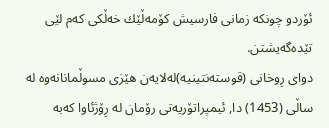ئۆردو چونكه‌ زمانى فارسیش كۆمه‌ڵێك خه‌ڵكى كه‌م لێی تێده‌گه‌یشتن.
دواى رِوخانى (قوسته‌نتینیه‌)له‌لایه‌ن هێزى مسوڵمانانه‌وه‌ له‌ ساڵى (1453) دا, ئیمپراتۆریه‌تى رۆمان له‌ رِۆژئاوا كه‌به‌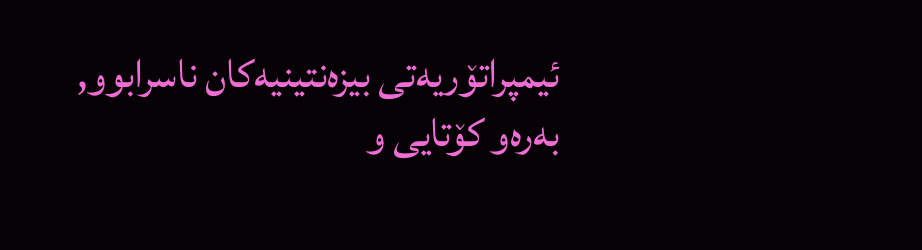ئیمپراتۆریه‌تى بیزه‌نتینیه‌كان ناسرابوو, به‌ره‌و كۆتایی و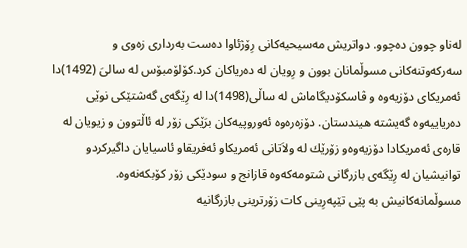له‌ناو چوون ده‌چوو. دواتریش مه‌سیحیه‌كانى رِۆژئاوا ده‌ست به‌ردارى زه‌وى و سه‌ركه‌وتنه‌كانى مسوڵمانان بوون و رِویان له‌ ده‌ریاكان كرد.كۆلۆمبۆس له‌ سالىَ (1492)دا ئه‌مریكاى دۆزیه‌وه‌ و ڤاسكۆدیگاماش له‌ ساڵى(1498)دا له‌ رِێگه‌ى گه‌شتێكى نوێى ده‌ریاییه‌وه‌ گه‌یشته‌ هیندستان. دۆزه‌ره‌وه‌ ئه‌وروپیه‌كان برَێكى زۆر له‌ ئاڵتوون و زیویان له‌ قاره‌ى ئه‌مریكادا دۆزیه‌وه‌و زۆرێك له‌ ولاَتانى ئه‌مریكاو ئه‌فریقاو ئاسیایان داگیركردو توانیشیان له‌ رِێگه‌ى بازرگانى شتومه‌كه‌وه‌ قازانج و سودێكى زۆر كۆبكه‌نه‌وه‌. مسوڵمانه‌كانیش به‌ پێى تێپه‌رِینى كات زۆرترینى بازرگانیه‌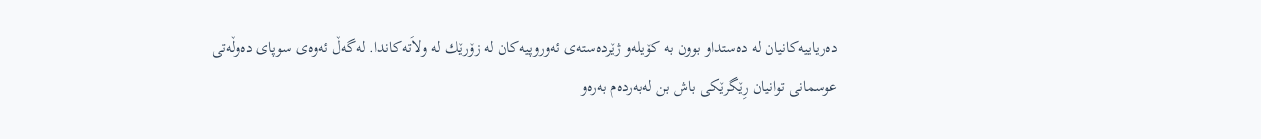ده‌ریاییه‌كانیان له‌ ده‌ستداو بوون به‌ كۆیله‌و ژێرده‌سته‌ى ئه‌وروپیه‌كان له‌ زۆرێك له‌ ولاَته‌كاندا. له‌گه‌ڵ ئه‌وه‌ى سوپاى ده‌وڵه‌تى عوسمانى توانیان رِێگرێكى باش بن له‌به‌رده‌م به‌ره‌و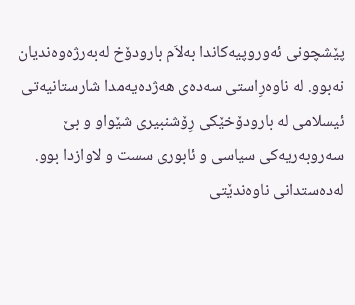پێشچونى ئه‌وروپیه‌كاندا به‌لاَم بارودۆخ له‌به‌رژه‌وه‌ندیان نه‌بوو. له‌ ناوه‌رِاستى سه‌ده‌ى هه‌ژده‌یه‌مدا شارستانیه‌تى ئیسلامى له‌ بارودۆخێكى رِۆشنبیرى شێواو و بێ سه‌روبه‌ریه‌كى سیاسی و ئابورى سست و لاوازدا بوو. له‌ده‌ستدانى ناوه‌ندێتى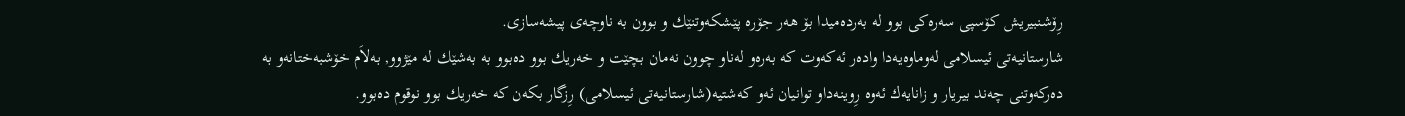رِۆشنبیریش كۆسپی سه‌ره‌كى بوو له‌ به‌رده‌میدا بۆ هه‌ر جۆره‌ پێشكه‌وتنێك و بوون به‌ ناوچه‌ى پیشه‌سازى.
شارستانیه‌تى ئیسلامى له‌وماوه‌یه‌دا واده‌ر ئه‌كه‌وت كه‌ به‌ره‌و له‌ناو چوون نه‌مان بچێت و خه‌ریك بوو ده‌بوو به‌ به‌شێك له‌ مێژوو, به‌لاَم خۆشبه‌ختانه‌و به‌ ده‌ركه‌وتنى چه‌ند بیریار و زانایه‌ك ئه‌وه‌ رِوینه‌داو توانیان ئه‌و كه‌شتیه‌(شارستانیه‌تى ئیسلامى) رِزگار بكه‌ن كه‌ خه‌ریك بوو نوقوم ده‌بوو.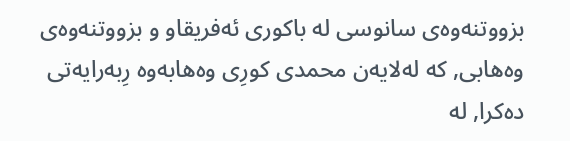بزووتنه‌وه‌ى سانوسى له‌ باكورى ئه‌فریقاو و بزووتنه‌وه‌ى وه‌هابى, كه‌ له‌لایه‌ن محمدى كورِى وه‌هابه‌وه‌ رِبه‌رایه‌تى ده‌كرا, له‌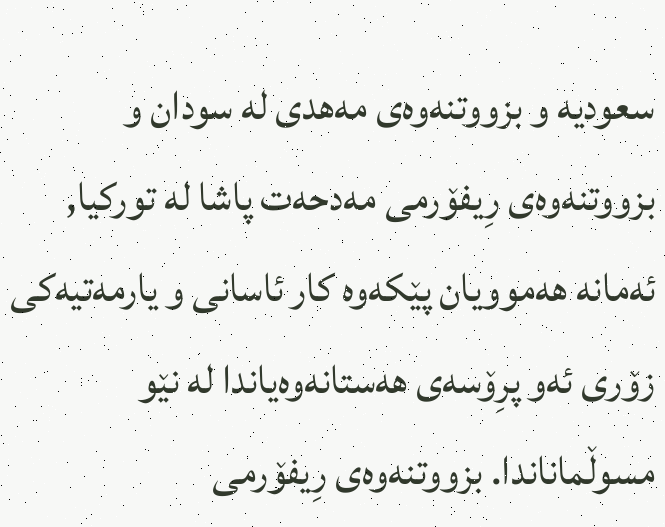سعودیه‌ و بزووتنه‌وه‌ى مه‌هدى له‌ سودان و بزووتنه‌وه‌ى رِیفۆرمى مه‌دحه‌ت پاشا له‌ توركیا, ئه‌مانه‌ هه‌موویان پێكه‌وه‌ كار ئاسانى و یارمه‌تیه‌كى زۆری ئه‌و پرِۆسه‌ى هه‌ستانه‌وه‌یاندا له‌ نێو مسوڵماناندا. بزووتنه‌وه‌ى رِیفۆرمى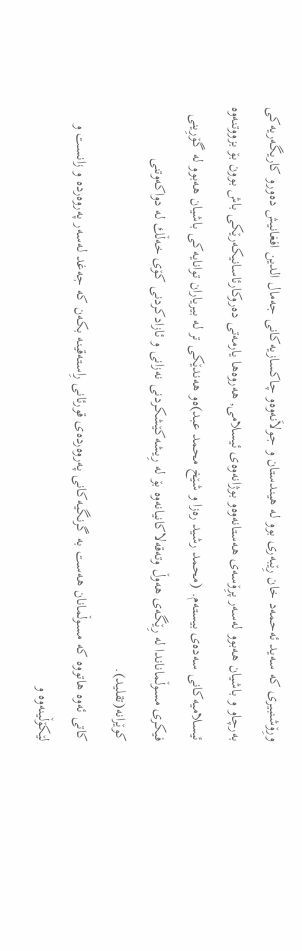ورِۆشنبیرى كه‌ سه‌ید ئه‌حمه‌د خان رِێبه‌رى بوو له‌ هیندستان و جولاَنه‌وه‌و چاكسازیه‌كانى جه‌مال الدین افغانیش ده‌ورو كاریگه‌ریه‌كى به‌رچاو و باشیان هه‌بوو له‌سه‌ر پرِۆسه‌ى هه‌ستانه‌وه‌و بوژانه‌وه‌ى ئیسلامى, هه‌روه‌ها یارمه‌تی ده‌روكارئاسانیكه‌رێكى باش بوون بۆ بزووتنه‌وه‌ ئیسلامیه‌كانى سه‌ده‌ى بیسته‌م. (محمد رشید ره‌زا و شێخ محمد عبد)ه‌و هه‌ندێكى تر له‌ بیریاران توانایه‌كى باشیان هه‌بوو له‌ گۆرِینى فیكرى مسوڵماناندا له‌ رِێگه‌ى هه‌وڵ وته‌قه‌لاكانیانه‌وه‌ بۆ له‌ رِیشه‌كێشكردنى نه‌زانى و ئازادكردنى كۆى خه‌ڵك له‌ دواكه‌وتنى كوێرانه‌(تقلید).
كاتى ئه‌وه‌ هاتووه‌ كه‌ مسوڵمانان هه‌ست به‌ گرنگیه‌كانى په‌روه‌رده‌ى قورئانى رِاسته‌قینه‌ بكه‌ن كه‌ جه‌غد له‌سه‌ر په‌روه‌رده‌ و زانست و لێكۆڵینه‌وه‌ و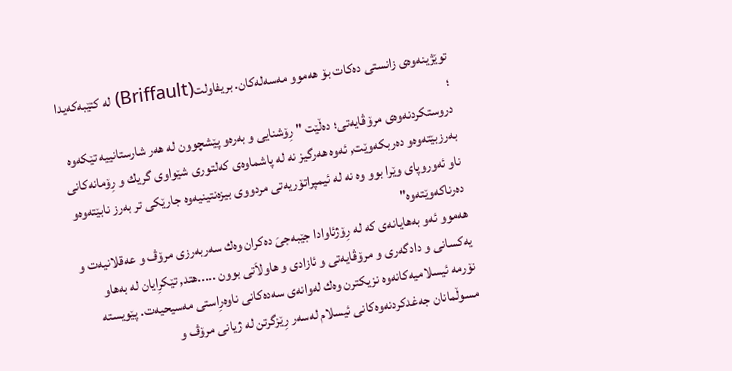توێژینه‌وه‌ى زانستى ده‌كات بۆ هه‌موو مه‌سه‌له‌كان. بریفاولت(Briffault) له‌ كتێبه‌كه‌یدا ؛
دروستكردنه‌وه‌ى مرۆڤایه‌تى؛ ده‌ڵێت " رِۆشنایی و به‌ره‌و پێشچوون له‌ هه‌ر شارستانییه‌ تێكه‌وه‌ به‌رزبێته‌وه‌و ده‌ربكه‌وێت, ئه‌وه‌ هه‌رگیز نه‌ له‌ پاشماوه‌ى كه‌لتورى شێواوى گریك و رِۆمانه‌كانى ناو ئه‌وروپاى وێرا بوو وه‌ نه‌ له‌ ئیمپراتۆریه‌تى مردووى بیزه‌نتینیه‌وه‌ جارێكى تر به‌رز نابێته‌وه‌و ده‌رناكه‌وێته‌وه‌"
هه‌موو ئه‌و به‌هایانه‌ى كه‌ له‌ رِۆژئاوادا جێبه‌جىَ ده‌كران وه‌ك سه‌ربه‌رزى مرۆڤ و عه‌قلانیه‌ت و یه‌كسانى و دادگه‌رى و مرۆڤایه‌تى و ئازادى و هاولاَتى بوون .....هتد, تێكرِایان له‌ به‌هاو نۆرمه‌ ئیسلامیه‌كانه‌وه‌ نزیكترن وه‌ك له‌وانه‌ى سه‌ده‌كانى ناوه‌رِاستى مه‌سیحیه‌ت. پێویسته‌ مسوڵمانان جه‌غدكردنه‌وه‌كانى ئیسلام له‌سه‌ر رِێزگرتن له‌ ژیانى مرۆڤ و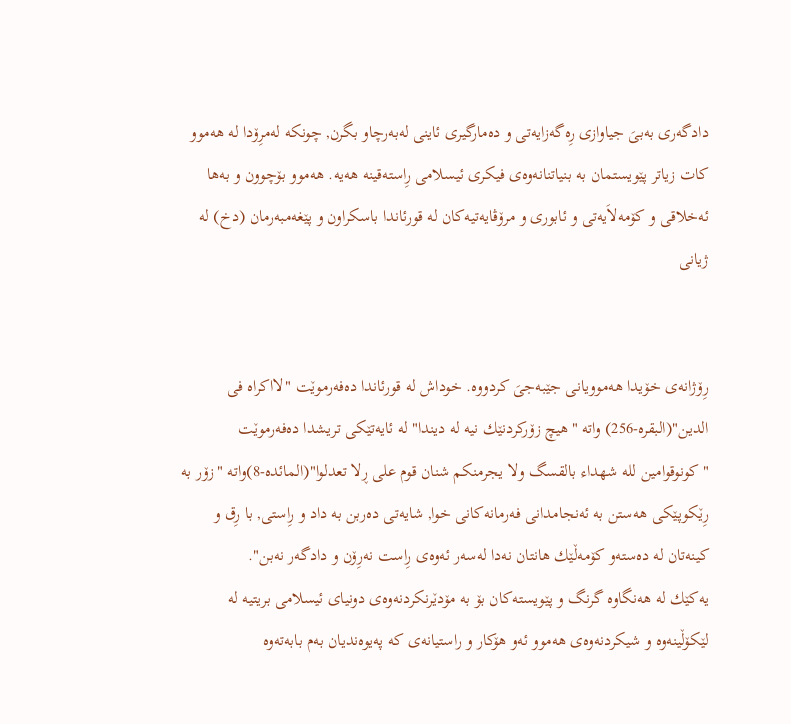دادگه‌رى به‌بىَ جیاوازى رِه‌گه‌زایه‌تى و ده‌مارگیرى ئاینى له‌به‌رچاو بگرن, چونكه‌ له‌مرِۆدا له‌ هه‌موو كات زیاتر پێویستمان به‌ بنیاتنانه‌وه‌ى فیكرى ئیسلامى رِاسته‌قینه‌ هه‌یه‌. هه‌موو بۆچوون و به‌ها ئه‌خلاقى و كۆمه‌لاَیه‌تى و ئابورى و مرۆڤایه‌تیه‌كان له‌ قورئاندا باسكراون و پێغه‌مبه‌رمان (دخ) له‌ ژیانى


رِۆژانه‌ى خۆیدا هه‌موویانى جێبه‌جىَ كردووه‌. خوداش له‌ قورئاندا ده‌فه‌رموێت "لااكراه فى الدین"(البقره‌-256) واته‌ "هیچ زۆركردنێك نیه‌ له‌ دیندا" له‌ ئایه‌تێكى تریشدا ده‌فه‌رموێت "كونوقوامین لله شهداء بالقسگ ولا یجرمنكم شنان قوم على ڕلا تعدلوا"(المائده‌-8)واته‌ "زۆر به‌ رِێكوپێكى هه‌ستن به‌ ئه‌نجامدانى فه‌رمانه‌كانى خوا, شایه‌تى ده‌ربن به‌ داد و رِاستى, با رِق و كینه‌تان له‌ ده‌سته‌و كۆمه‌ڵێك هانتان نه‌دا له‌سه‌ر ئه‌وه‌ى رِاست نه‌رِۆن و دادگه‌ر نه‌بن".
یه‌كێك له‌ هه‌نگاوه‌ گرنگ و پێویسته‌كان بۆ به‌ مۆدێرنكردنه‌وه‌ى دونیاى ئیسلامى بریتیه‌ له‌ لێكۆڵینه‌وه‌ و شیكردنه‌وه‌ى هه‌موو ئه‌و هۆكار و راستیانه‌ى كه‌ په‌یوه‌ندیان به‌م بابه‌ته‌وه‌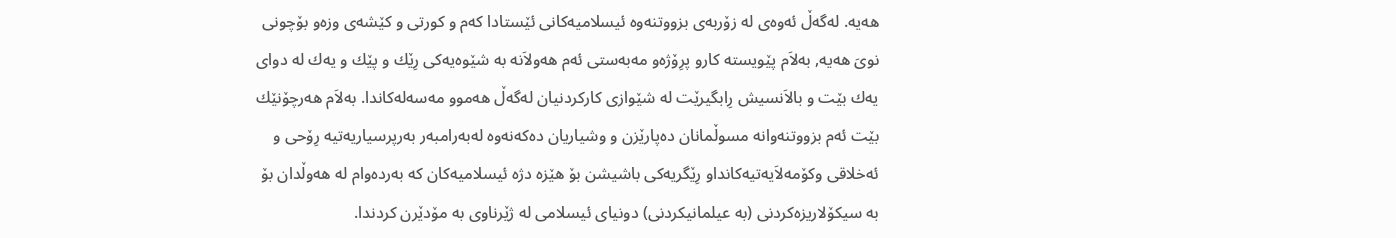هه‌یه‌. له‌گه‌ڵ ئه‌وه‌ى له‌ زۆربه‌ى بزووتنه‌وه‌ ئیسلامیه‌كانى ئێستادا كه‌م و كورتى و كێشه‌ى وزه‌و بۆچونى نوىَ هه‌یه‌, به‌لاَم پێویسته‌ كارو پرِۆژه‌و مه‌به‌ستى ئه‌م هه‌ولاَنه‌ به‌ شێوه‌یه‌كى رِێك و پێك و یه‌ك له‌ دواى یه‌ك بێت و بالاَنسیش رِابگیرێت له‌ شێوازى كاركردنیان له‌گه‌ڵ هه‌موو مه‌سه‌له‌كاندا. به‌لاَم هه‌رچۆنێك بێت ئه‌م بزووتنه‌وانه‌ مسوڵمانان ده‌پارێزن و وشیاریان ده‌كه‌نه‌وه‌ له‌به‌رامبه‌ر به‌رپرسیاریه‌تیه‌ رِۆحى و ئه‌خلاقى وكۆمه‌لاَیه‌تیه‌كانداو رِێگریه‌كى باشیشن بۆ هێزه‌ دژه‌ ئیسلامیه‌كان كه‌ به‌رده‌وام له‌ هه‌وڵدان بۆ به‌ سیكۆلاریزه‌كردنى (به‌ عیلمانیكردنى) دونیاى ئیسلامى له‌ ژێرناوى به‌ مۆدێرن كردندا.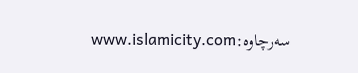سه‌رچاوه‌:www.islamicity.com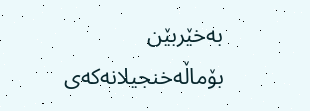به‌خێربێن بۆماڵه‌خنجیلانه‌که‌ی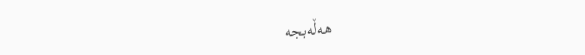هه‌ڵه‌بجه‌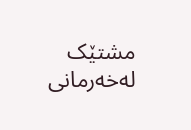مشتێک له‌خه‌رمانی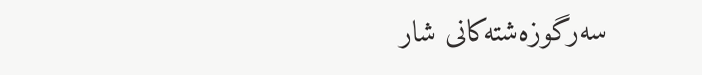سه‌رگوزه‌شته‌کانی شار